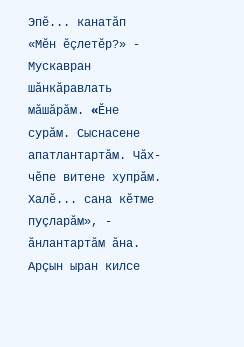Эпĕ... канатăп
«Мĕн ĕçлетĕр?» - Мускавран шăнкăравлать мăшăрăм. «Ĕне сурăм. Сыснасене апатлантартăм. Чăх-чĕпе витене хупрăм. Халĕ... сана кĕтме пуçларăм», - ăнлантартăм ăна. Арçын ыран килсе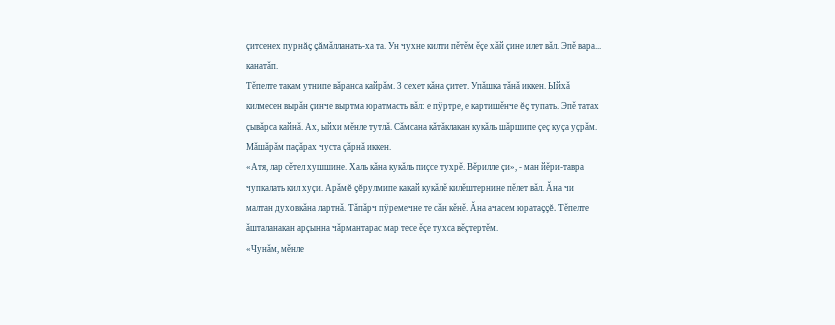çитсенех пурнăç çăмăлланать-ха та. Ун чухне килти пĕтĕм ĕçе хăй çине илет вăл. Эпĕ вара... канатăп.
Тĕпелте такам утнипе вăранса кайрăм. 3 сехет кăна çитет. Упăшка тăнă иккен. Ыйхă килмесен вырăн çинче выртма юратмасть вăл: е пÿртре, е картишĕнче ĕç тупать. Эпĕ татах çывăрса кайнă. Ах, ыйхи мĕнле тутлă. Сăмсана кăтăклакан кукăль шăршипе çеç куçа уçрăм. Мăшăрăм паçăрах чуста çăрнă иккен.
«Атя, лар сĕтел хушшине. Халь кăна кукăль пиçсе тухрĕ. Вĕрилле çи», - ман йĕри-тавра чупкалать кил хуçи. Арăмĕ çĕрулмипе какай кукăлĕ килĕштернине пĕлет вăл. Ăна чи малтан духовкăна лартнă. Тăпăрч пÿремечне те сăн кĕнĕ. Ăна ачасем юратаççĕ. Тĕпелте ăшталанакан арçынна чăрмантарас мар тесе ĕçе тухса вĕçтертĕм.
«Чунăм, мĕнле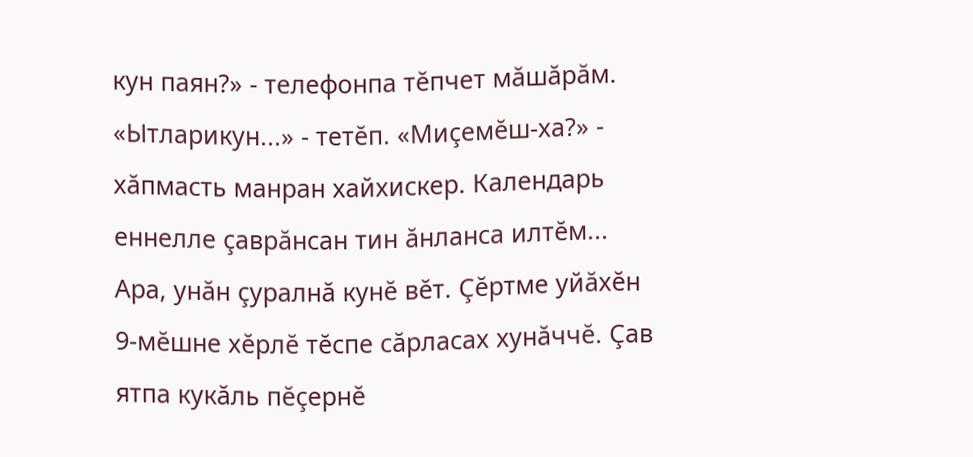кун паян?» - телефонпа тĕпчет мăшăрăм. «Ытларикун...» - тетĕп. «Миçемĕш-ха?» - хăпмасть манран хайхискер. Календарь еннелле çаврăнсан тин ăнланса илтĕм... Ара, унăн çуралнă кунĕ вĕт. Çĕртме уйăхĕн 9-мĕшне хĕрлĕ тĕспе сăрласах хунăччĕ. Çав ятпа кукăль пĕçернĕ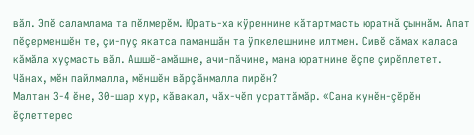вăл. Эпĕ саламлама та пĕлмерĕм. Юрать-ха кÿреннине кăтартмасть юратнă çыннăм. Апат пĕçерменшĕн те, çи-пуç якатса паманшăн та ÿпкелешнине илтмен. Сивĕ сăмах каласа кăмăла хуçмасть вăл. Ашшĕ-амăшне, ачи-пăчине, мана юратнине ĕçпе çирĕплетет. Чăнах, мĕн пайлмалла, мĕншĕн вăрçăнмалла пирĕн?
Малтан 3-4 ĕне, 30-шар хур, кăвакал, чăх-чĕп усраттăмăр. «Сана кунĕн-çĕрĕн ĕçлеттерес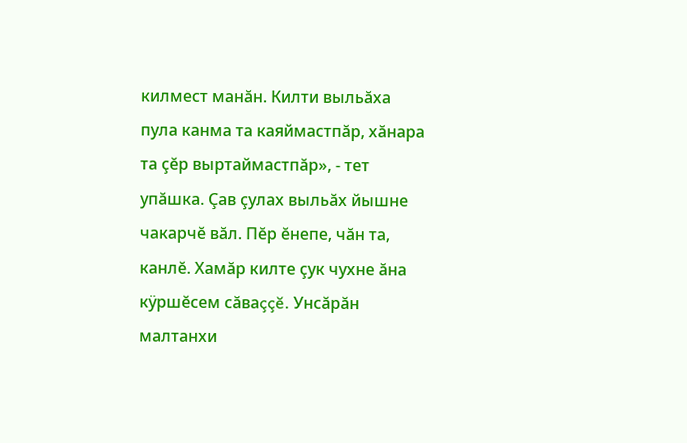килмест манăн. Килти выльăха пула канма та каяймастпăр, хăнара та çĕр выртаймастпăр», - тет упăшка. Çав çулах выльăх йышне чакарчĕ вăл. Пĕр ĕнепе, чăн та, канлĕ. Хамăр килте çук чухне ăна кÿршĕсем сăваççĕ. Унсăрăн малтанхи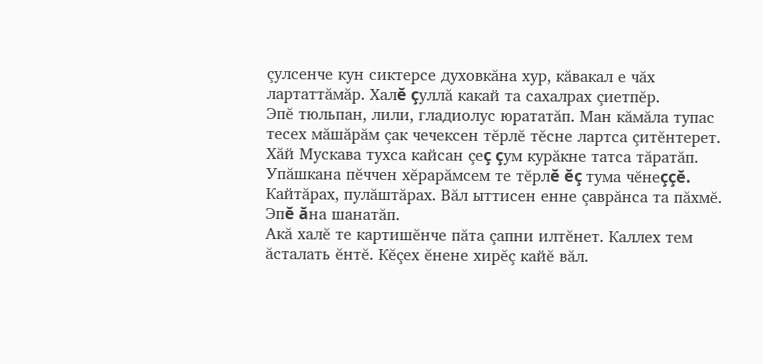çулсенче кун сиктерсе духовкăна хур, кăвакал е чăх лартаттăмăр. Халĕ çуллă какай та сахалрах çиетпĕр.
Эпĕ тюльпан, лили, гладиолус юрататăп. Ман кăмăла тупас тесех мăшăрăм çак чечексен тĕрлĕ тĕсне лартса çитĕнтерет. Хăй Мускава тухса кайсан çеç çум курăкне татса тăратăп.
Упăшкана пĕччен хĕрарăмсем те тĕрлĕ ĕç тума чĕнеççĕ. Кайтăрах, пулăштăрах. Вăл ыттисен енне çаврăнса та пăхмĕ. Эпĕ ăна шанатăп.
Акă халĕ те картишĕнче пăта çапни илтĕнет. Каллех тем ăсталать ĕнтĕ. Кĕçех ĕнене хирĕç кайĕ вăл.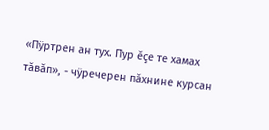«Пÿртрен ан тух. Пур ĕçе те хамах тăвăп», - чÿречерен пăхнине курсан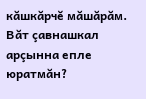кăшкăрчĕ мăшăрăм. Вăт çавнашкал арçынна епле юратмăн?